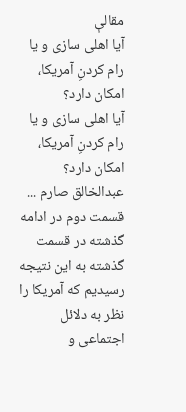مقالې
آیا اهلی سازی و یا رام کردنِ آمریکا، امکان دارد؟
آیا اهلی سازی و یا رام کردنِ آمریکا، امکان دارد؟ عبدالخالق صارم ... قسمت دوم در ادامه گذشته در قسمت گذشته به این نتیجه رسیدیم که آمریکا را نظر به دلائل اجتماعی و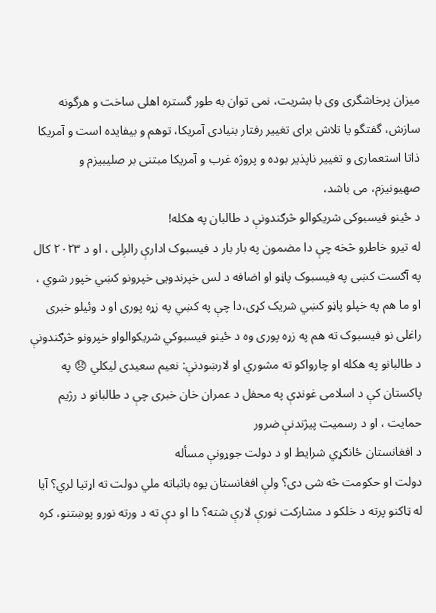میزان پرخاشگری وی با بشریت، نمی توان به طور گستره اهلی ساخت و هرگونه سازش، گفتگو یا تلاش برای تغییر رفتار بنیادی آمریکا، توهم و بیفایده است و آمریکا ذاتا استعماری و تغییر ناپذیر بوده و پروژه غرب و آمریکا مبتنی بر صلیبیزم و صهیونیزم، می باشد،
د ځینو فیسبوکی شریکوالو څرګندونې د طالبان په هکله!
له تیرو خاطرو څخه چې دا مضمون په بار بار د فیسبوک ادارې رالږلی ، او د ۲۰۲۳ کال په آګست کښی په فیسبوک پاڼو او اضافه د لس خپرندویی خپرونو کښي خپور شوي ، او ما هم په خپلو پاڼو کښي شریک کړی،دا چې په کښي په زړه پوری او د وئیلو خبری راغلی نو فیسبوک ته هم په زړه پوری وه د ځینو فیسبوکي شریکوالواو خپرونو څرګندونې د طالبانو په هکله او چارواکو ته مشوري او لارښودنې: نعیم سعیدی لیکلي 😞 په پاکستان کې د اسلامی غونډې په محفل د عمران خان خبری چې د طالبانو د رژیم حمایت ، او د رسمیت پیژندنې ضرور
د افغانستان ځانګړي شرایط او د دولت جوړونې مسأله
دولت او حکومت څه شی دی؟ ولې افغانستان یوه باثباته ملي دولت ته اړتیا لري؟ آیا له ټاکنو پرته د خلکو د مشارکت نورې لارې شته؟ دا او دې ته د ورته نورو پوښتنو، کره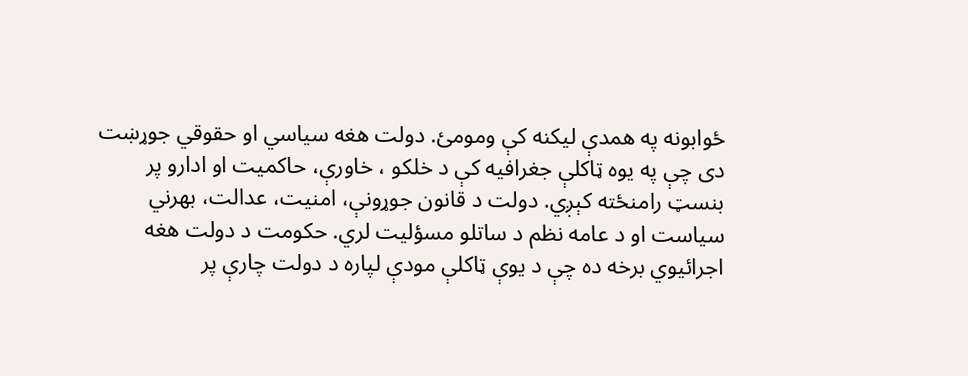ځوابونه په همدې لیکنه کې ومومئ. دولت هغه سیاسي او حقوقي جوړښت دی چې په یوه ټاکلې جغرافیه کې د خلکو ، خاورې، حاکمیت او ادارو پر بنسټ رامنځته کېږي. دولت د قانون جوړونې، امنیت، عدالت، بهرني سیاست او د عامه نظم د ساتلو مسؤلیت لري. حکومت د دولت هغه اجرائیوي برخه ده چې د یوې ټاکلې مودې لپاره د دولت چارې پر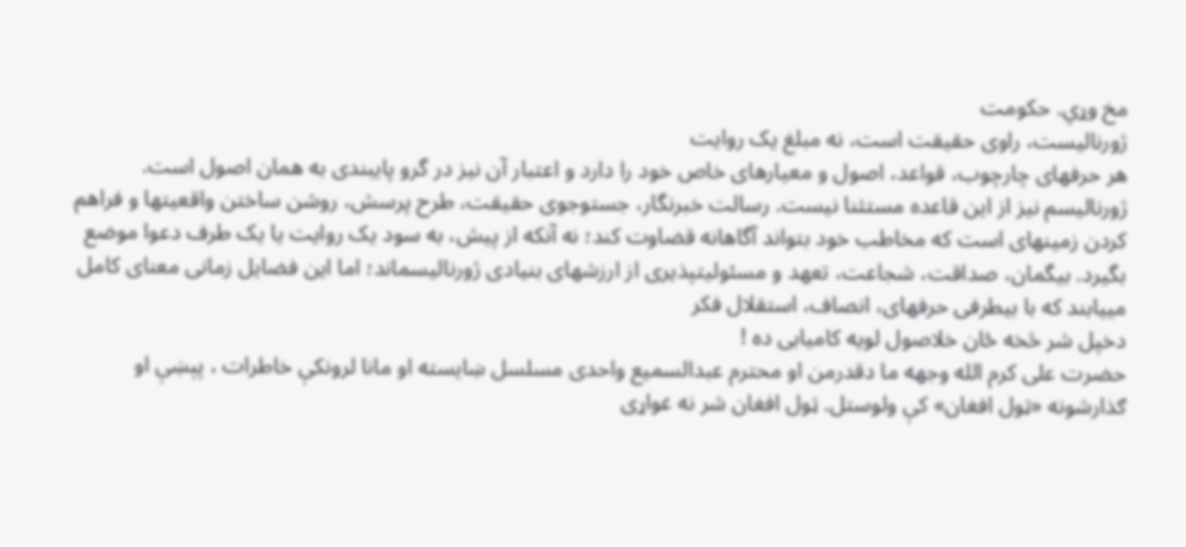مخ وړي. حکومت
ژورنالیست، راوی حقیقت است، نه مبلغ یک روایت
هر حرفهای چارچوب، قواعد، اصول و معیارهای خاص خود را دارد و اعتبار آن نیز در گرو پایبندی به همان اصول است. ژورنالیسم نیز از این قاعده مستثنا نیست. رسالت خبرنگار، جستوجوی حقیقت، طرح پرسش، روشن ساختن واقعیتها و فراهم کردن زمینهای است که مخاطب خود بتواند آگاهانه قضاوت کند؛ نه آنکه از پیش، به سود یک روایت یا یک طرف دعوا موضع بگیرد. بیگمان، صداقت، شجاعت، تعهد و مسئولیتپذیری از ارزشهای بنیادی ژورنالیسماند؛ اما این فضایل زمانی معنای کامل مییابند که با بیطرفی حرفهای، انصاف، استقلال فکر
دخپل شر څخه ځان خلاصول لویه کامیابی ده !
حضرت علی کرم الله وجهه ما دقدرمن او محترم عبدالسمیع واحدی مسلسل ښایسته او مانا لرونکې خاطرات ، پېښې او ګذارشونه «ټول افغان» کې ولوستل. ټول افغان شر نه غواړی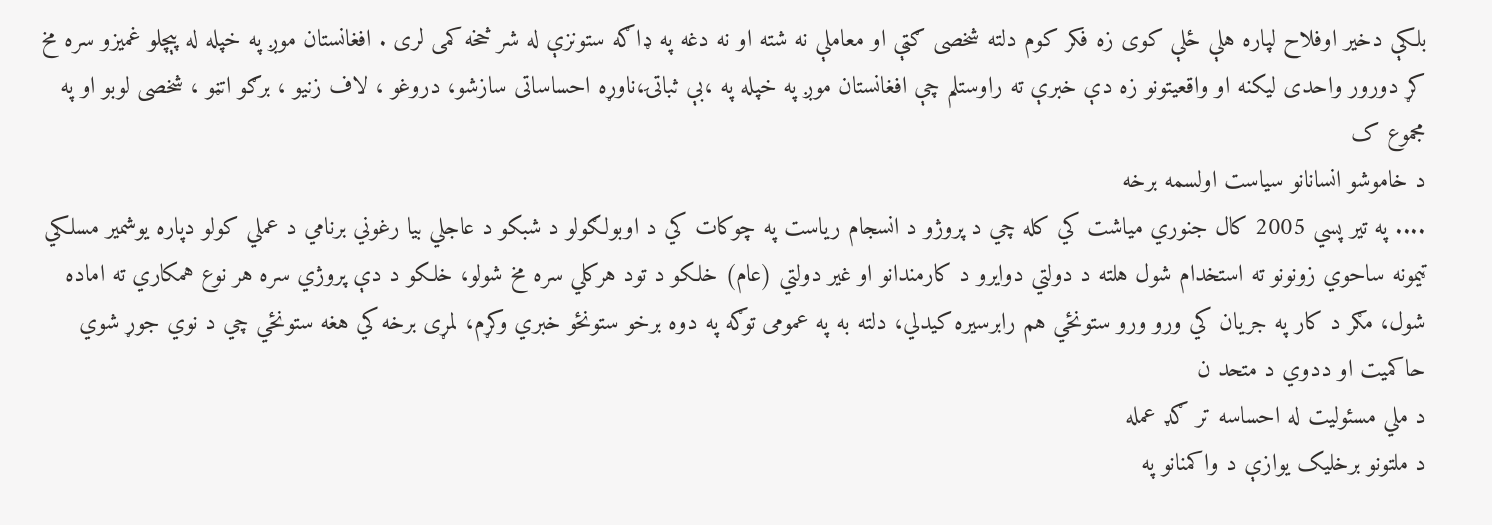بلکې دخیر اوفلاح لپاره هلې ځلې کوی زه فکر کوم دلته شخصی ګټې او معاملې نه شته او نه دغه په ډاګه ستونزې له شر څخه کمی لری . افغانستان موږ په خپله له پېچلو غمیزو سره مخ کړ دورور واحدی لیکنه او واقعیتونو زه دې خبرې ته راوستلم چې افغانستان موږ په خپله په ،بې ثباتۍ،ناوړه احساساتی سازشو، دروغو ، لاف زنیو ، برګو اتڼو ، شخصی لوبو او په مجموع ک
د خاموشو انسانانو سیاست اولسمه برخه
.... په تیر پسي 2005 کال جنوري میاشت کي کله چي د پروژو د انسجام ریاست په چوکات کي د اوبولګولو د شبکو د عاجلي بیا رغوني برنامي د عملي کولو دپاره یوشمیر مسلکي ټیمونه ساحوي زونونو ته استخدام شول هلته د دولتي دوایرو د کارمندانو او غیر دولتي (عام) خلکو د تود هرکلي سره مخ شولو، خلکو د دې پروژي سره هر نوع همکاري ته اماده شول، مګر د کار په جریان کي ورو ورو ستونځي هم رابرسیره کیدلي، دلته به په عمومی توګه په دوه برخو ستونځو خبري وکړم، لمړی برخه کي هغه ستونځي چي د نوي جوړ شوي حاکمیت او ددوي د متحد ن
د ملي مسئولیت له احساسه تر ګډ عمله
د ملتونو برخلیک یوازې د واکمنانو په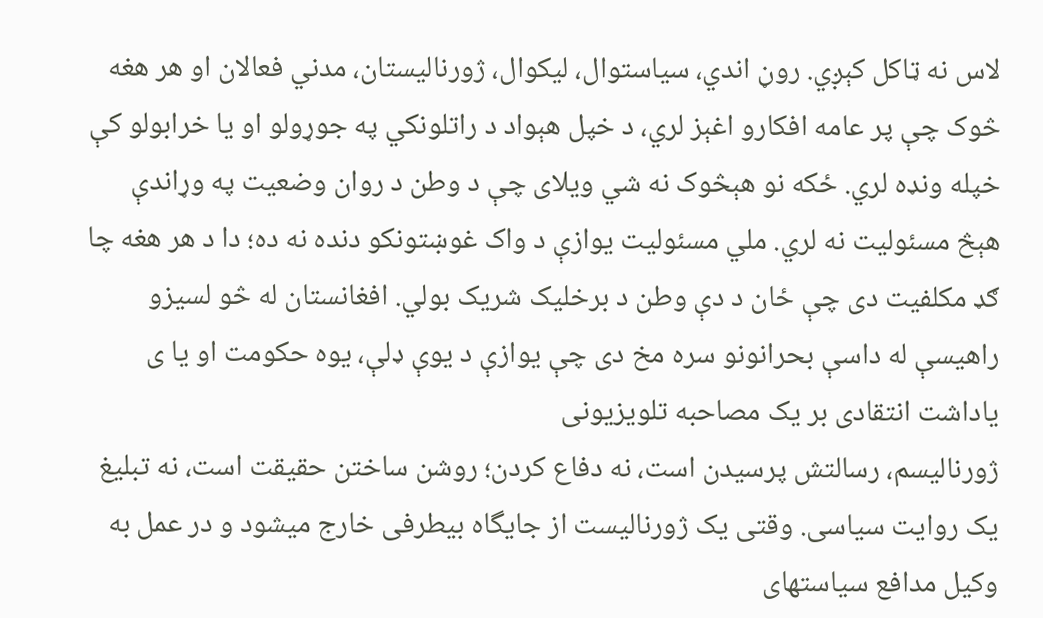لاس نه ټاکل کېږي. روڼ اندي، سیاستوال، لیکوال، ژورنالیستان، مدني فعالان او هر هغه څوک چې پر عامه افکارو اغېز لري، د خپل هېواد د راتلونکي په جوړولو او یا خرابولو کې خپله ونډه لري. ځکه نو هېڅوک نه شي ویلای چې د وطن د روان وضعیت په وړاندې هېڅ مسئولیت نه لري. ملي مسئولیت یوازې د واک غوښتونکو دنده نه ده؛ دا د هر هغه چا ګډ مکلفیت دی چې ځان د دې وطن د برخلیک شریک بولي. افغانستان له څو لسیزو راهیسې له داسې بحرانونو سره مخ دی چې یوازې د یوې ډلې، یوه حکومت او یا ی
یاداشت انتقادی بر یک مصاحبه تلویزیونی
ژورنالیسم، رسالتش پرسیدن است، نه دفاع کردن؛ روشن ساختن حقیقت است، نه تبلیغ یک روایت سیاسی. وقتی یک ژورنالیست از جایگاه بیطرفی خارج میشود و در عمل به وکیل مدافع سیاستهای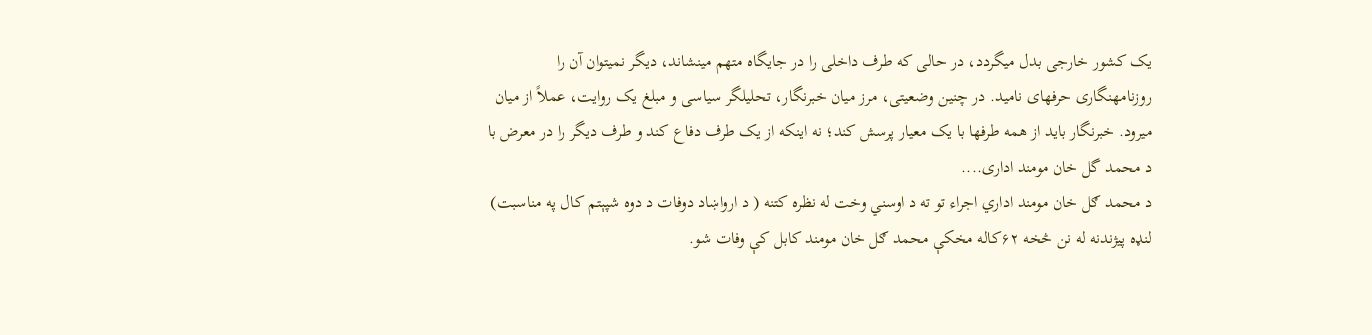یک کشور خارجی بدل میگردد، در حالی که طرف داخلی را در جایگاه متهم مینشاند، دیگر نمیتوان آن را روزنامهنگاری حرفهای نامید. در چنین وضعیتی، مرز میان خبرنگار، تحلیلگر سیاسی و مبلغ یک روایت، عملاً از میان میرود. خبرنگار باید از همه طرفها با یک معیار پرسش کند؛ نه اینکه از یک طرف دفاع کند و طرف دیگر را در معرض با
د محمد گل خان مومند اداری....
د محمد ګل خان مومند اداري اجراء تو ته د اوسني وخت له نظره کتنه ( د ارواښاد دوفات د دوه شپېتم کال په مناسبت) لنډه پیژندنه له نن څخه ۶۲کاله مخکې محمد ګل خان مومند کابل کې وفات شو.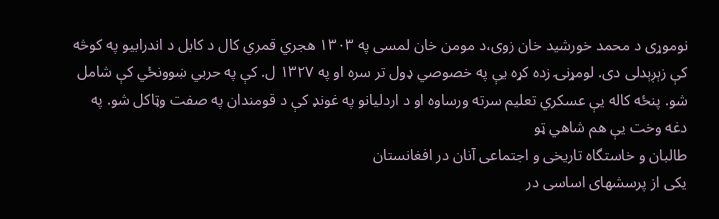نوموړی د محمد خورشید خان زوی،د مومن خان لمسی په ۱۳۰۳ هجري قمري کال د کابل د اندرابیو په کوڅه کې زېږېدلی دی. لومړنۍ زده کړه یې په خصوصي ډول تر سره او په ۱۳۲۷ ل. کې په حربي ښوونځي کې شامل شو. پنځه کاله یې عسکري تعلیم سرته ورساوه او د اردلیانو په غونډ کې د قومندان په صفت وټاکل شو. په دغه وخت یې هم شاهي ټو
طالبان و خاستگاه تاریخی و اجتماعی آنان در افغانستان
یکی از پرسشهای اساسی در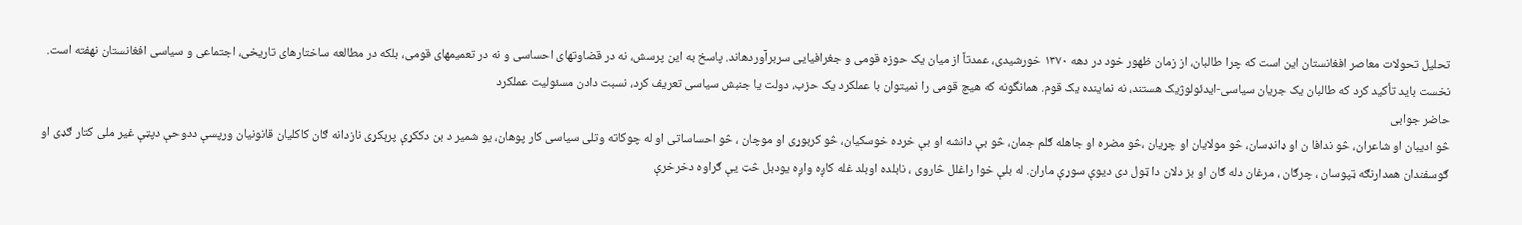تحلیل تحولات معاصر افغانستان این است که چرا طالبان، از زمان ظهور خود در دهه ۱۳۷۰ خورشیدی، عمدتاً از میان یک حوزه قومی و جغرافیایی سربرآوردهاند. پاسخ به این پرسش، نه در قضاوتهای احساسی و نه در تعمیمهای قومی، بلکه در مطالعه ساختارهای تاریخی، اجتماعی و سیاسی افغانستان نهفته است. نخست باید تأکید کرد که طالبان یک جریان سیاسی-ایدئولوژیک هستند، نه نماینده یک قوم. همانگونه که هیچ قومی را نمیتوان با عملکرد یک حزب، دولت یا جنبش سیاسی تعریف کرد، نسبت دادن مسئولیت عملکرد
حاضر جوابی
څو ادیبان او شاعران، څو ندافا ن او ډانډسان، څو مولایان او چړیان ،څو مضره او جاهله ګلم جمان، څو بې دانشه او بې خرده خوسکیان، څو کربوړی او موچان ، څو احساساتی او له چوکاته وتلی سیاسی کار پوهان، یو شمیر د بن دککړې پرېکړی نازدانه ګان کاکلیان قانونیان ورپسې ددوحې دپټې غیر ملی کتار ګډی او ګوسفندان همدارنګه ټپوسان ، چرګان ، مرغان دله ګان او بز دلان دا ټول دی دیوې سوړې ماران. له بلې خوا راغلل څاروی ، نابلده اوبلد غله کاږه واږه یودبل څټ یې ګراوه دخرخرې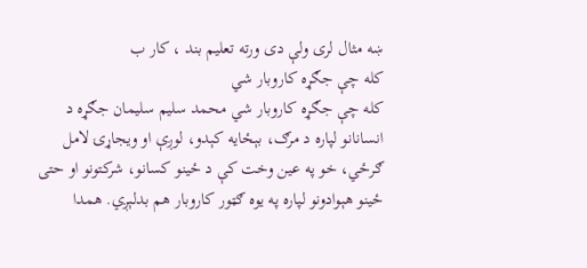ښه مثال لری ولې دی ورته تعلیم بند ، کار ب
کله چې جګړه کاروبار شي
کله چې جګړه کاروبار شي محمد سليم سليمان جګړه د انسانانو لپاره د مرګ، بېځایه کېدو، لوږې او ویجاړۍ لامل ګرځي، خو په عین وخت کې د ځینو کسانو، شرکتونو او حتی ځینو هېوادونو لپاره په یوه ګټور کاروبار هم بدلېږي. همدا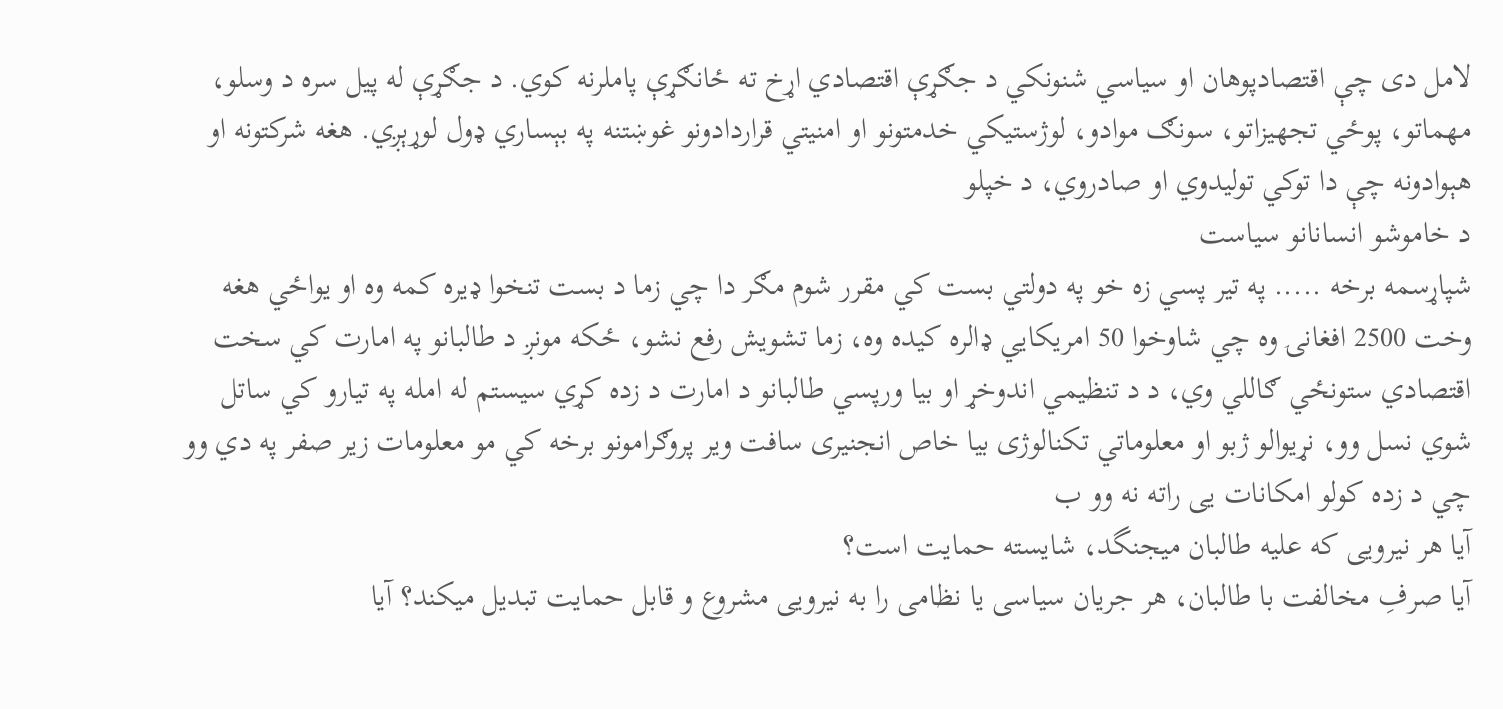لامل دی چې اقتصادپوهان او سیاسي شنونکي د جګړې اقتصادي اړخ ته ځانګړې پاملرنه کوي. د جګړې له پیل سره د وسلو، مهماتو، پوځي تجهیزاتو، سونګ موادو، لوژستیکي خدمتونو او امنیتي قراردادونو غوښتنه په بېساري ډول لوړېږي. هغه شرکتونه او هېوادونه چې دا توکي تولیدوي او صادروي، د خپلو
د خاموشو انسانانو سیاست
شپاړسمه برخه ..... په تیر پسي زه خو په دولتي بست کي مقرر شوم مګر دا چي زما د بست تنخوا ډیره کمه وه او یواځي هغه وخت 2500 افغانۍ وه چي شاوخوا 50 امریکايي ډالره کیده وه، زما تشویش رفع نشو، ځکه مونږ د طالبانو په امارت کي سخت اقتصادي ستونځي ګاللي وي، د د تنظیمي اندوخړ او بیا ورپسي طالبانو د امارت د زده کړي سیستم له امله په تیارو کي ساتل شوي نسل وو، نړیوالو ژبو او معلوماتي تکنالوژی بیا خاص انجنیری سافت ویر پروګرامونو برخه کي مو معلومات زیر صفر په دي وو چي د زده کولو امکانات يی راته نه وو ب
آیا هر نیرویی که علیه طالبان میجنگد، شایسته حمایت است؟
آیا صرفِ مخالفت با طالبان، هر جریان سیاسی یا نظامی را به نیرویی مشروع و قابل حمایت تبدیل میکند؟ آیا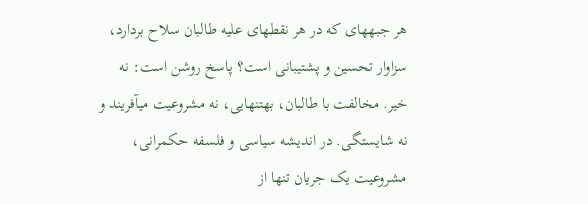هر جبههای که در هر نقطهای علیه طالبان سلاح بردارد، سزاوار تحسین و پشتیبانی است؟ پاسخ روشن است: نه خیر. مخالفت با طالبان، بهتنهایی، نه مشروعیت میآفریند و نه شایستگی. در اندیشه سیاسی و فلسفه حکمرانی، مشروعیت یک جریان تنها از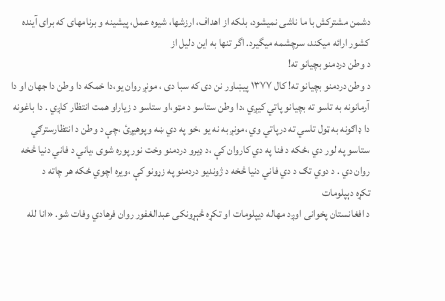دشمن مشترکش با ما ناشی نمیشود، بلکه از اهداف، ارزشها، شیوه عمل، پیشینه و برنامهای که برای آینده کشور ارائه میکند، سرچشمه میگیرد. اگر تنها به این دلیل از
د وطن دردمنو بچيانو ته!
د وطن دردمنو بچیانو ته! کال ۱۳۷۷ پيښاور نن دی که سبا دی ، مونږ روان یو،دا خمکه دا وطن دا جهان او دا آرمانونه به تاسو ته بچیانو پاتي کیږي ،دا وطن ستاسو د مټو،او ستاسو د زیاراو همت انتظار کاږي . دا باغونه دا ډاګونه به ټول تاسي ته درپاتي وي ،مونږ به نه یو ،خو په دي ښه وپوهیږئ ،چې د وطن د انتظارسترګي ستاسو په لور دي ،ځکه د فنا په دي کاروان کې ،د ډیرو دردمنو وخت نور پوره شوی ،یاني د فاني دنیا څخه روان دي . د دوي تګ د دي فاني دنیا څخه د ژوندیو دردمنو په زړونو کې ،ویره اچوي ځکه هر چاته د
تکړه دېپلومات
د افغانستان پخوانی اوږد مهاله ديپلومات او تکړه څېړونکی عبدالغفور روان فرهادي وفات شو. «انا لله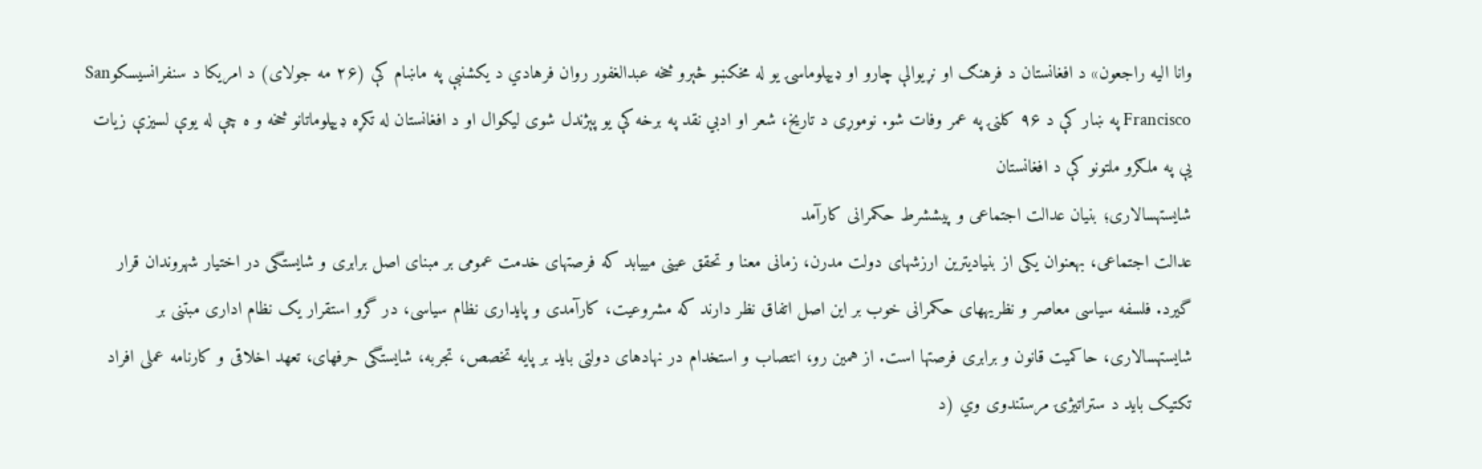وانا الیه راجعون» د افغانستان د فرهنګ او نړیوالې چارو او ډيپلوماسۍ یو له مخکښو څېرو څخه عبدالغفور روان فرهادي د يکشنبې په ماښام کې (۲۶ مه جولای) د امریکا د سنفرانسيسکوSan Francisco په ښار کې د ۹۶ کلنۍ په عمر وفات شو. نوموړی د تاریخ، شعر او ادبي نقد په برخه کې يو پېژندل شوی ليکوال او د افغانستان له تکړه ډيپلوماتانو څخه و ه چې له يوې لسيزې زيات یې په ملګرو ملتونو کې د افغانستان
شایستهسالاری؛ بنیان عدالت اجتماعی و پیششرط حکمرانی کارآمد
عدالت اجتماعی، بهعنوان یکی از بنیادیترین ارزشهای دولت مدرن، زمانی معنا و تحقق عینی مییابد که فرصتهای خدمت عمومی بر مبنای اصل برابری و شایستگی در اختیار شهروندان قرار گیرد. فلسفه سیاسی معاصر و نظریههای حکمرانی خوب بر این اصل اتفاق نظر دارند که مشروعیت، کارآمدی و پایداری نظام سیاسی، در گرو استقرار یک نظام اداری مبتنی بر شایستهسالاری، حاکمیت قانون و برابری فرصتها است. از همین رو، انتصاب و استخدام در نهادهای دولتی باید بر پایه تخصص، تجربه، شایستگی حرفهای، تعهد اخلاقی و کارنامه عملی افراد
تکتیک باید د ستراتیژۍ مرستندوی وي (د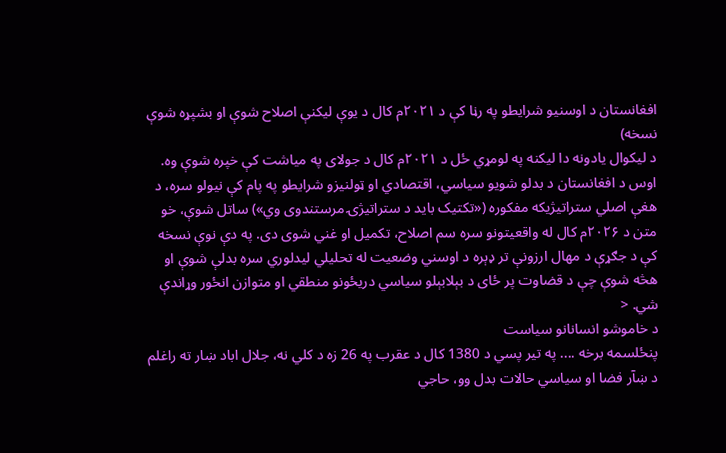افغانستان د اوسنیو شرایطو په رڼا کې د ۲۰۲۱م کال د یوې لیکنې اصلاح شوې او بشپړه شوې نسخه)
د لیکوال یادونه دا لیکنه په لومړي ځل د ۲۰۲۱م کال د جولای په میاشت کې خپره شوې وه. اوس د افغانستان د بدلو شویو سیاسي، اقتصادي او ټولنیزو شرایطو په پام کې نیولو سره، د هغې اصلي ستراتیژیکه مفکوره («تکتیک باید د ستراتیژۍ مرستندوی وي») ساتل شوې، خو متن د ۲۰۲۶م کال له واقعیتونو سره سم اصلاح، تکمیل او غني شوی دی. په دې نوې نسخه کې د جګړې د مهال ارزونې تر ډېره د اوسني وضعیت له تحلیلي لیدلوري سره بدلې شوې او هڅه شوې چې د قضاوت پر ځای د بېلابېلو سیاسي دریځونو منطقي او متوازن انځور وړاندې شي. <
د خاموشو انسانانو سیاست
پنځلسمه برخه .... په تیر پسي د 1380 کال د عقرب په 26 زه د کلي نه، جلال اباد ښار ته راغلم د ښآر فضا او سیاسي حالات بدل وو، حاجي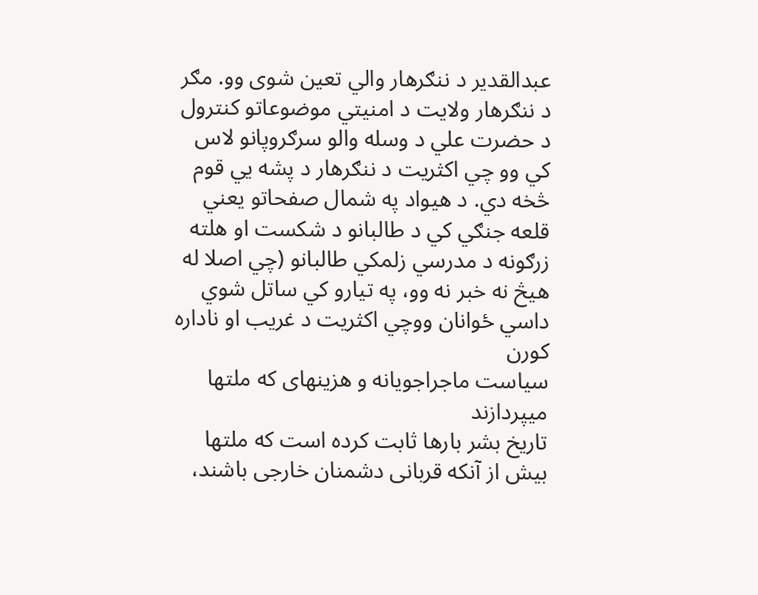عبدالقدیر د ننګرهار والي تعین شوی وو. مګر د ننګرهار ولایت د امنیتي موضوعاتو کنترول د حضرت علي د وسله والو سرګروپانو لاس کي وو چي اکثریت د ننګرهار د پشه يي قوم څخه دي. د هیواد په شمال صفحاتو یعني قلعه جنګي کي د طالبانو د شکست او هلته زرګونه د مدرسي زلمکي طالبانو (چي اصلا له هیڅ نه خبر نه وو، په تیارو کي ساتل شوي داسي ځوانان ووچي اکثریت د غریب او ناداره کورن
سیاست ماجراجویانه و هزینهای که ملتها میپردازند
تاریخ بشر بارها ثابت کرده است که ملتها بیش از آنکه قربانی دشمنان خارجی باشند،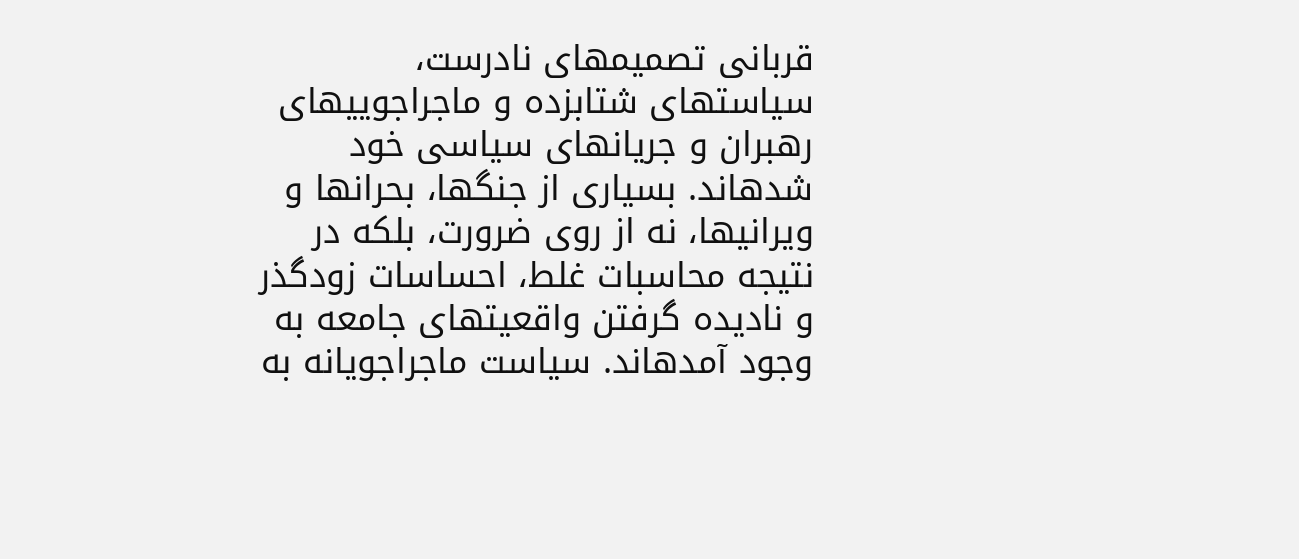قربانی تصمیمهای نادرست، سیاستهای شتابزده و ماجراجوییهای رهبران و جریانهای سیاسی خود شدهاند. بسیاری از جنگها، بحرانها و ویرانیها، نه از روی ضرورت، بلکه در نتیجه محاسبات غلط، احساسات زودگذر و نادیده گرفتن واقعیتهای جامعه به وجود آمدهاند. سیاست ماجراجویانه به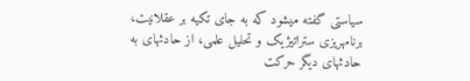سیاستی گفته میشود که به جای تکیه بر عقلانیت، برنامهریزی ستراتیژیک و تحلیل علمی، از حادثهای به حادثهای دیگر حرکت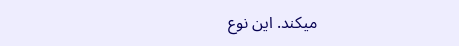میکند. این نوع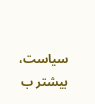سیاست، بیشتر ب